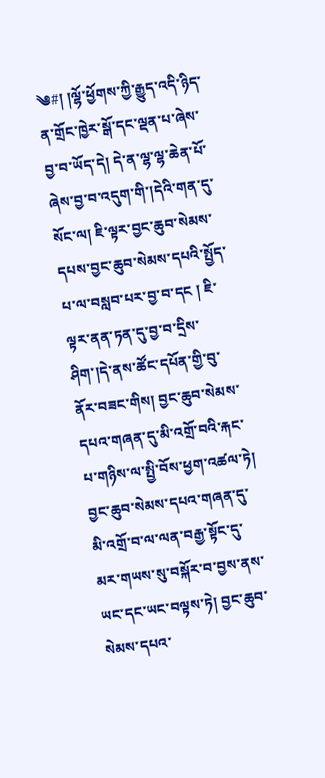༄#། །ལྷོ་ཕྱོགས་ཀྱི་རྒྱུད་འདི་ཉིད་ན་གྲོང་ཁྱེར་སྒོ་དང་ལྡན་པ་ཞེས་བྱ་བ་ཡོད་དེ། དེ་ན་ལྷ་ལྷ་ཆེན་པོ་ཞེས་བྱ་བ་འདུག་གི་།དེའི་གན་དུ་སོང་ལ། ཇི་ལྟར་བྱང་ཆུབ་སེམས་དཔས་བྱང་ཆུབ་སེམས་དཔའི་སྤྱོད་པ་ལ་བསླབ་པར་བྱ་བ་དང ། ཇི་ལྟར་ནན་ཏན་དུ་བྱ་བ་དྲིས་ཤིག་།དེ་ནས་ཚོང་དཔོན་གྱི་བུ་ནོར་བཟང་གིས། བྱང་ཆུབ་སེམས་དཔའ་གཞན་དུ་མི་འགྲོ་བའི་རྐང་པ་གཉིས་ལ་སྤྱི་བོས་ཕྱག་འཚལ་ཏེ། བྱང་ཆུབ་སེམས་དཔའ་གཞན་དུ་མི་འགྲོ་བ་ལ་ལན་བརྒྱ་སྟོང་དུ་མར་གཡས་སུ་བསྐོར་བ་བྱས་ནས་ཡང་དང་ཡང་བལྟས་ཏེ། བྱང་ཆུབ་སེམས་དཔའ་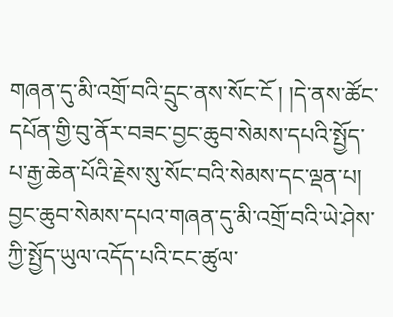གཞན་དུ་མི་འགྲོ་བའི་དྲུང་ནས་སོང་ངོ ། །དེ་ནས་ཚོང་དཔོན་གྱི་བུ་ནོར་བཟང་བྱང་ཆུབ་སེམས་དཔའི་སྤྱོད་པ་རྒྱ་ཆེན་པོའི་རྗེས་སུ་སོང་བའི་སེམས་དང་ལྡན་པ། བྱང་ཆུབ་སེམས་དཔའ་གཞན་དུ་མི་འགྲོ་བའི་ཡེ་ཤེས་ཀྱི་སྤྱོད་ཡུལ་འདོད་པའི་ངང་ཚུལ་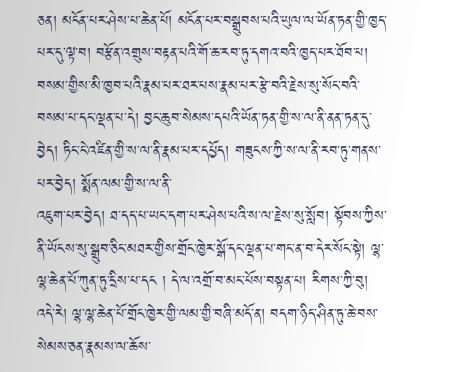ཅན། མངོན་པར་ཤེས་པ་ཆེན་པོ། མངོན་པར་བསྒྲུབས་པའི་ཡུལ་ལ་ཡོན་ཏན་གྱི་ཁྱད་པར་དུ་ལྟ་བ། བརྩོན་འགྲུས་བརྟན་པའི་གོ་ཆ་རབ་ཏུ་དགའ་བའི་ཁྱད་པར་ཐོབ་པ། བསམ་གྱིས་མི་ཁྱབ་པའི་རྣམ་པར་ཐར་པས་རྣམ་པར་རྩེ་བའི་རྗེས་སུ་སོང་བའི་བསམ་པ་དང་ལྡན་པ་དེ། བྱང་ཆུབ་སེམས་དཔའི་ཡོན་ཏན་གྱི་ས་ལ་ནི་ནན་ཏན་དུ་བྱེད། ཏིང་ངེ་འཛིན་གྱི་ས་ལ་ནི་རྣམ་པར་དཔྱོད། གཟུངས་ཀྱི་ས་ལ་ནི་རབ་ཏུ་གནས་པར་བྱེད། སྨོན་ལམ་གྱི་ས་ལ་ནི་
འཇུག་པར་བྱེད། ཐ་དད་པ་ཡང་དག་པར་ཤེས་པའི་ས་ལ་རྗེས་སུ་སློབ། སྟོབས་ཀྱིས་ནི་ཡོངས་སུ་སྒྲུབ་ཅིང་མཐར་གྱིས་གྲོང་ཁྱེར་སྒོ་དང་ལྡན་པ་གང་ན་བ་དེར་སོང་སྟེ། ལྷ་ལྷ་ཆེན་པོ་ཀུན་ཏུ་དྲིས་པ་དང ། དེ་ལ་འགྲོ་བ་མང་པོས་བསྟན་པ། རིགས་ཀྱི་བུ། འདེ་རེ། ལྷ་ལྷ་ཆེན་པོ་གྲོང་ཁྱེར་གྱི་ལམ་གྱི་བཞི་མདོ་ན། བདག་ཉིད་ཤིན་ཏུ་ཆེ་བས་སེམས་ཅན་རྣམས་ལ་ཆོས་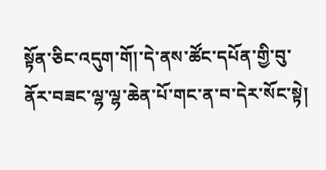སྟོན་ཅིང་འདུག་གོ།་དེ་ནས་ཚོང་དཔོན་གྱི་བུ་ནོར་བཟང་ལྷ་ལྷ་ཆེན་པོ་གང་ན་བ་དེར་སོང་སྟེ།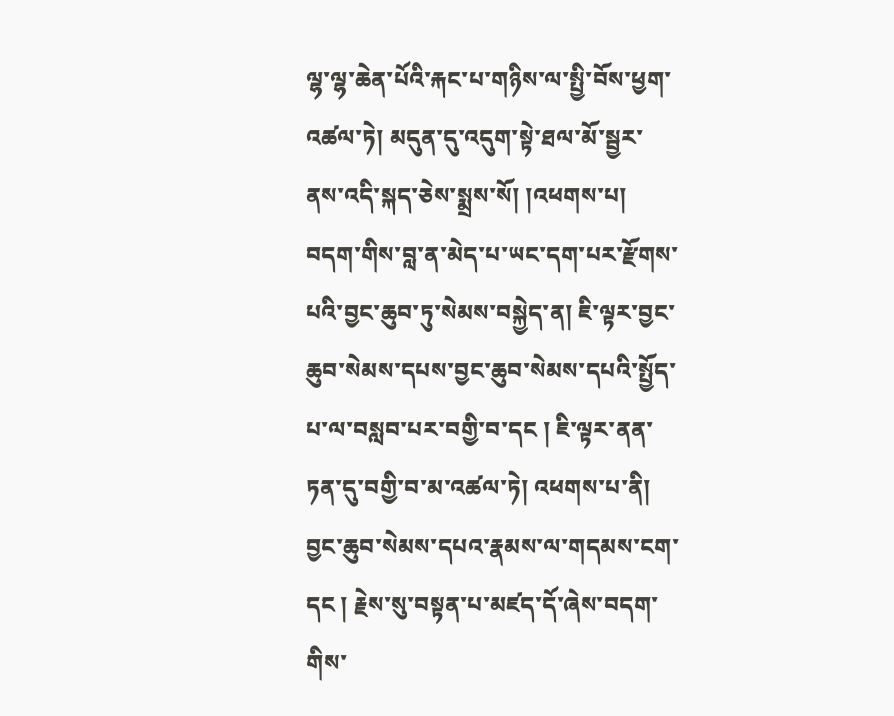ལྷ་ལྷ་ཆེན་པོའི་རྐང་པ་གཉིས་ལ་སྤྱི་བོས་ཕྱག་འཚལ་ཏེ། མདུན་དུ་འདུག་སྟེ་ཐལ་མོ་སྦྱར་ནས་འདི་སྐད་ཅེས་སྨྲས་སོ། །འཕགས་པ། བདག་གིས་བླ་ན་མེད་པ་ཡང་དག་པར་རྫོགས་པའི་བྱང་ཆུབ་ཏུ་སེམས་བསྐྱེད་ན། ཇི་ལྟར་བྱང་ཆུབ་སེམས་དཔས་བྱང་ཆུབ་སེམས་དཔའི་སྤྱོད་པ་ལ་བསླབ་པར་བགྱི་བ་དང ། ཇི་ལྟར་ནན་ཏན་དུ་བགྱི་བ་མ་འཚལ་ཏེ། འཕགས་པ་ནི། བྱང་ཆུབ་སེམས་དཔའ་རྣམས་ལ་གདམས་ངག་དང ། རྗེས་སུ་བསྟན་པ་མཛད་དོ་ཞེས་བདག་གིས་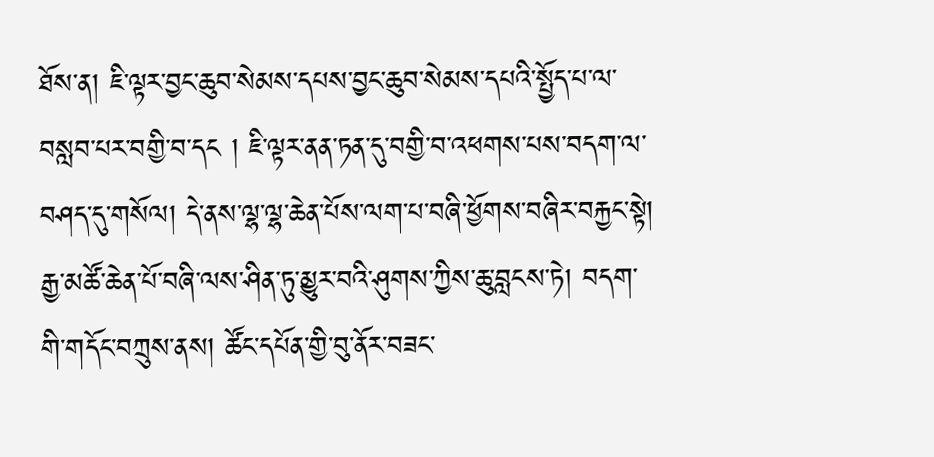ཐོས་ན། ཇི་ལྟར་བྱང་ཆུབ་སེམས་དཔས་བྱང་ཆུབ་སེམས་དཔའི་སྤྱོད་པ་ལ་བསླབ་པར་བགྱི་བ་དང ། ཇི་ལྟར་ནན་ཏན་དུ་བགྱི་བ་འཕགས་པས་བདག་ལ་བཤད་དུ་གསོལ། དེ་ནས་ལྷ་ལྷ་ཆེན་པོས་ལག་པ་བཞི་ཕྱོགས་བཞིར་བརྐྱང་སྟེ། རྒྱ་མཚོ་ཆེན་པོ་བཞི་ལས་ཤིན་ཏུ་མྱུར་བའི་ཤུགས་ཀྱིས་ཆུ་བླངས་ཏེ། བདག་གི་གདོང་བཀྲུས་ནས། ཚོང་དཔོན་གྱི་བུ་ནོར་བཟང་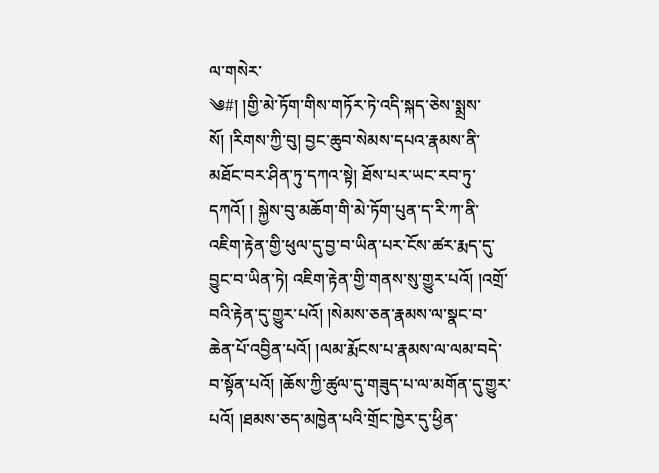ལ་གསེར་
༄#། །གྱི་མེ་ཏོག་གིས་གཏོར་ཏེ་འདི་སྐད་ཅེས་སྨྲས་སོ། །རིགས་ཀྱི་བུ། བྱང་ཆུབ་སེམས་དཔའ་རྣམས་ནི་མཐོང་བར་ཤིན་ཏུ་དཀའ་སྟེ། ཐོས་པར་ཡང་རབ་ཏུ་དཀའོ། ། སྐྱེས་བུ་མཆོག་གི་མེ་ཏོག་པུན་ད་རི་ཀ་ནི་འཇིག་རྟེན་གྱི་ཕུལ་དུ་བྱ་བ་ཡིན་པར་ངོས་ཚར་རྨད་དུ་བྱུང་བ་ཡིན་ཏེ། འཇིག་རྟེན་གྱི་གནས་སུ་གྱུར་པའོ། །འགྲོ་བའི་རྟེན་དུ་གྱུར་པའོ། །སེམས་ཅན་རྣམས་ལ་སྣང་བ་ཆེན་པོ་འབྱིན་པའོ། །ལམ་རྨོངས་པ་རྣམས་ལ་ལམ་བདེ་བ་སྟོན་པའོ། །ཆོས་ཀྱི་ཚུལ་དུ་གཟུད་པ་ལ་མགོན་དུ་གྱུར་པའོ། །ཐམས་ཅད་མཁྱེན་པའི་གྲོང་ཁྱེར་དུ་ཕྱིན་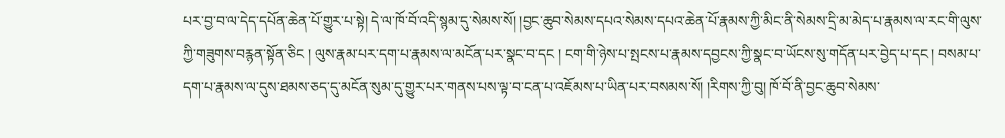པར་བྱ་བ་ལ་དེད་དཔོན་ཆེན་པོ་གྱུར་པ་སྟེ། དེ་ལ་ཁོ་བོ་འདི་སྙམ་དུ་སེམས་སོ། །བྱང་ཆུབ་སེམས་དཔའ་སེམས་དཔའ་ཆེན་པོ་རྣམས་ཀྱི་མིང་ནི་སེམས་དྲི་མ་མེད་པ་རྣམས་ལ་རང་གི་ལུས་ཀྱི་གཟུགས་བརྙན་སྟོན་ཅིང ། ལུས་རྣམ་པར་དག་པ་རྣམས་ལ་མངོན་པར་སྣང་བ་དང ། ངག་གི་ཉེས་པ་སྤངས་པ་རྣམས་དབྱངས་ཀྱི་སྣང་བ་ཡོངས་སུ་གདོན་པར་བྱེད་པ་དང ། བསམ་པ་དག་པ་རྣམས་ལ་དུས་ཐམས་ཅད་དུ་མངོན་སུམ་དུ་གྱུར་པར་གནས་པས་ལྟ་བ་ངན་པ་འཇོམས་པ་ཡིན་པར་བསམས་སོ། །རིགས་ཀྱི་བུ། ཁོ་བོ་ནི་བྱང་ཆུབ་སེམས་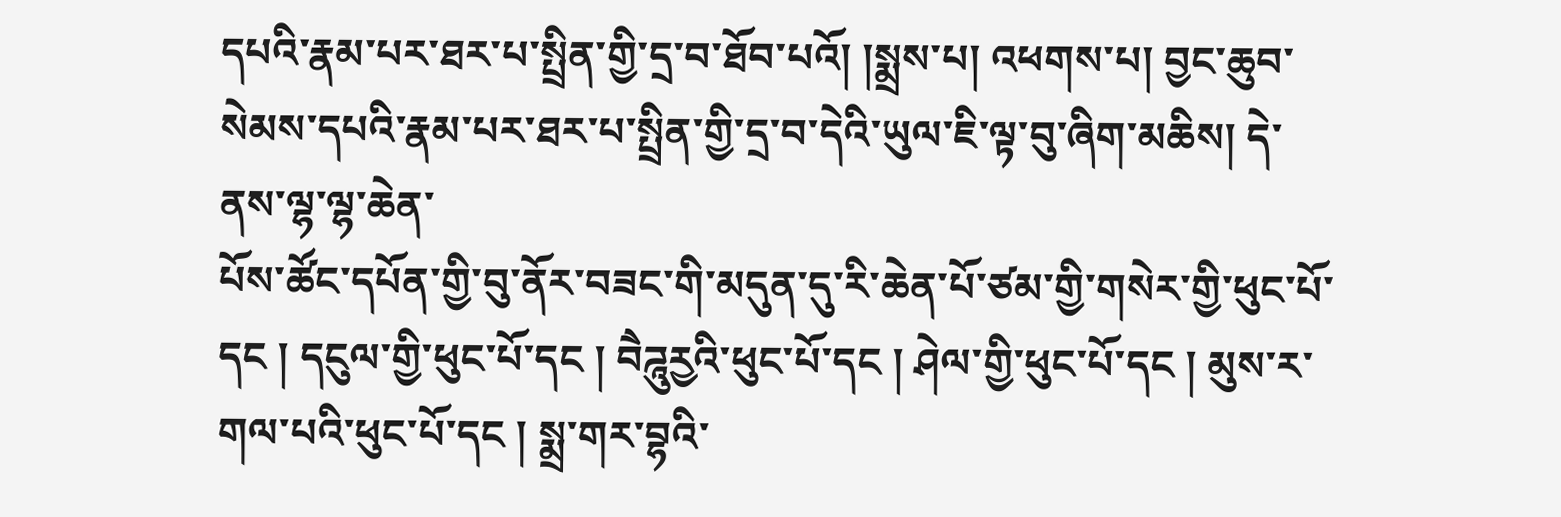དཔའི་རྣམ་པར་ཐར་པ་སྤྲིན་གྱི་དྲ་བ་ཐོབ་པའོ། །སྨྲས་པ། འཕགས་པ། བྱང་ཆུབ་སེམས་དཔའི་རྣམ་པར་ཐར་པ་སྤྲིན་གྱི་དྲ་བ་དེའི་ཡུལ་ཇི་ལྟ་བུ་ཞིག་མཆིས། དེ་ནས་ལྷ་ལྷ་ཆེན་
པོས་ཚོང་དཔོན་གྱི་བུ་ནོར་བཟང་གི་མདུན་དུ་རི་ཆེན་པོ་ཙམ་གྱི་གསེར་གྱི་ཕུང་པོ་དང ། དངུལ་གྱི་ཕུང་པོ་དང ། བཻཌཱུརྱའི་ཕུང་པོ་དང ། ཤེལ་གྱི་ཕུང་པོ་དང ། མུས་ར་གལ་པའི་ཕུང་པོ་དང ། སྨྲ་གར་བྷའི་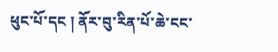ཕུང་པོ་དང ། ནོར་བུ་རིན་པོ་ཆེ་ངང་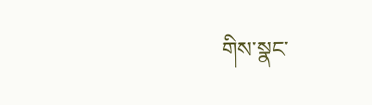གིས་སྣང་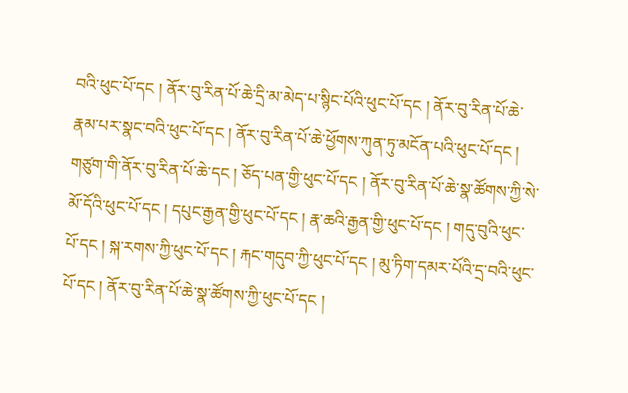བའི་ཕུང་པོ་དང ། ནོར་བུ་རིན་པོ་ཆེ་དྲི་མ་མེད་པ་སྙིང་པོའི་ཕུང་པོ་དང ། ནོར་བུ་རིན་པོ་ཆེ་རྣམ་པར་སྣང་བའི་ཕུང་པོ་དང ། ནོར་བུ་རིན་པོ་ཆེ་ཕྱོགས་ཀུན་ཏུ་མངོན་པའི་ཕུང་པོ་དང ། གཙུག་གི་ནོར་བུ་རིན་པོ་ཆེ་དང ། ཅོད་པན་གྱི་ཕུང་པོ་དང ། ནོར་བུ་རིན་པོ་ཆེ་སྣ་ཚོགས་ཀྱི་སེ་མོ་དོའི་ཕུང་པོ་དང ། དཔུང་རྒྱན་གྱི་ཕུང་པོ་དང ། རྣ་ཆའི་རྒྱན་གྱི་ཕུང་པོ་དང ། གདུ་བུའི་ཕུང་པོ་དང ། སྐ་རགས་ཀྱི་ཕུང་པོ་དང ། རྐང་གདུབ་ཀྱི་ཕུང་པོ་དང ། མུ་ཏིག་དམར་པོའི་དྲ་བའི་ཕུང་པོ་དང ། ནོར་བུ་རིན་པོ་ཆེ་སྣ་ཚོགས་ཀྱི་ཕུང་པོ་དང །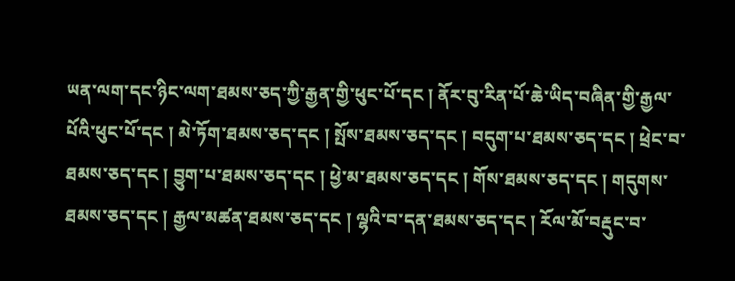ཡན་ལག་དང་ཉིང་ལག་ཐམས་ཅད་ཀྱི་རྒྱན་གྱི་ཕུང་པོ་དང ། ནོར་བུ་རིན་པོ་ཆེ་ཡིད་བཞིན་གྱི་རྒྱལ་པོའི་ཕུང་པོ་དང ། མེ་ཏོག་ཐམས་ཅད་དང ། སྤོས་ཐམས་ཅད་དང ། བདུག་པ་ཐམས་ཅད་དང ། ཕྲེང་བ་ཐམས་ཅད་དང ། བྱུག་པ་ཐམས་ཅད་དང ། ཕྱེ་མ་ཐམས་ཅད་དང ། གོས་ཐམས་ཅད་དང ། གདུགས་ཐམས་ཅད་དང ། རྒྱལ་མཚན་ཐམས་ཅད་དང ། ལྷའི་བ་དན་ཐམས་ཅད་དང ། རོལ་མོ་བརྡུང་བ་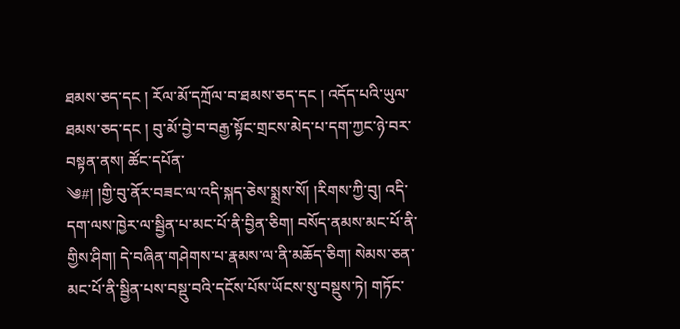ཐམས་ཅད་དང ། རོལ་མོ་དཀྲོལ་བ་ཐམས་ཅད་དང ། འདོད་པའི་ཡུལ་ཐམས་ཅད་དང ། བུ་མོ་བྱེ་བ་བརྒྱ་སྟོང་གྲངས་མེད་པ་དག་ཀྱང་ཉེ་བར་བསྟན་ནས། ཚོང་དཔོན་
༄#། །གྱི་བུ་ནོར་བཟང་ལ་འདི་སྐད་ཅེས་སྨྲས་སོ། །རིགས་ཀྱི་བུ། འདི་དག་ལས་ཁྱེར་ལ་སྦྱིན་པ་མང་པོ་ནི་བྱིན་ཅིག། བསོད་ནམས་མང་པོ་ནི་གྱིས་ཤིག། དེ་བཞིན་གཤེགས་པ་རྣམས་ལ་ནི་མཆོད་ཅིག། སེམས་ཅན་མང་པོ་ནི་སྦྱིན་པས་བསྡུ་བའི་དངོས་པོས་ཡོངས་སུ་བསྡུས་ཏེ། གཏོང་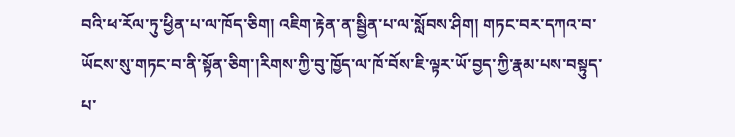བའི་ཕ་རོལ་ཏུ་ཕྱིན་པ་ལ་ཁོད་ཅིག། འཇིག་རྟེན་ན་སྦྱིན་པ་ལ་སློབས་ཤིག། གཏང་བར་དཀའ་བ་ཡོངས་སུ་གཏང་བ་ནི་སྟོན་ཅིག་།རིགས་ཀྱི་བུ་ཁྱོད་ལ་ཁོ་བོས་ཇི་ལྟར་ཡོ་བྱད་ཀྱི་རྣམ་པས་བསྟུད་པ་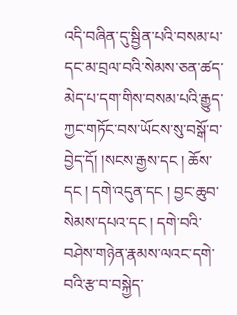འདི་བཞིན་དུ་སྦྱིན་པའི་བསམ་པ་དང་མ་བྲལ་བའི་སེམས་ཅན་ཚད་མེད་པ་དག་གིས་བསམ་པའི་རྒྱུད་ཀྱང་གཏོང་བས་ཡོངས་སུ་བསྒོ་བ་བྱེད་དོ། །སངས་རྒྱས་དང ། ཆོས་དང ། དགེ་འདུན་དང ། བྱང་ཆུབ་སེམས་དཔའ་དང ། དགེ་བའི་བཤེས་གཉེན་རྣམས་ལའང་དགེ་བའི་རྩ་བ་བསྐྱེད་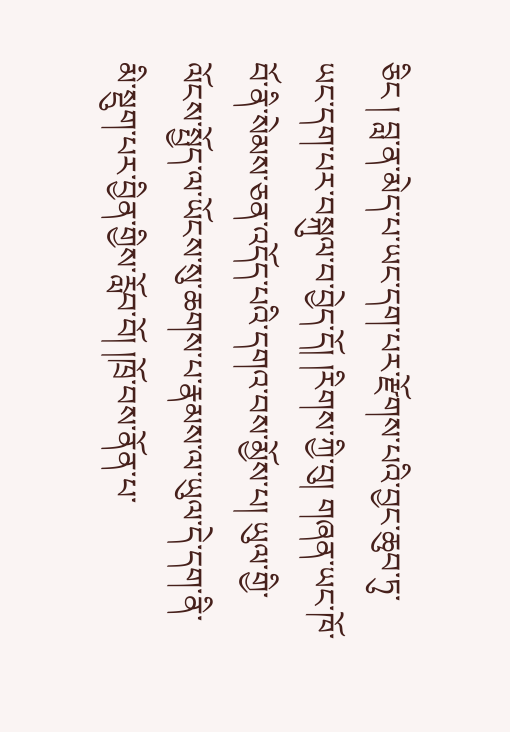ཅིང ། བླ་ན་མེད་པ་ཡང་དག་པར་རྫོགས་པའི་བྱང་ཆུབ་ཏུ་ཡང་དག་པར་བསྐུལ་བ་བྱེད་དོ། །རིགས་ཀྱི་བུ། གཞན་ཡང་ཁོ་བོ་ནི་སེམས་ཅན་འདོད་པའི་དགའ་བས་མྱོས་པ། ཡུལ་གྱི་ལོངས་སྤྱོད་ལ་ཡོངས་སུ་ཆགས་པ་རྣམས་ལ་ཡུལ་དེ་དག་ནི་མི་སྡུག་པར་བྱིན་གྱིས་རློབ་བོ། །ཁྲོ་བས་ནོན་པ་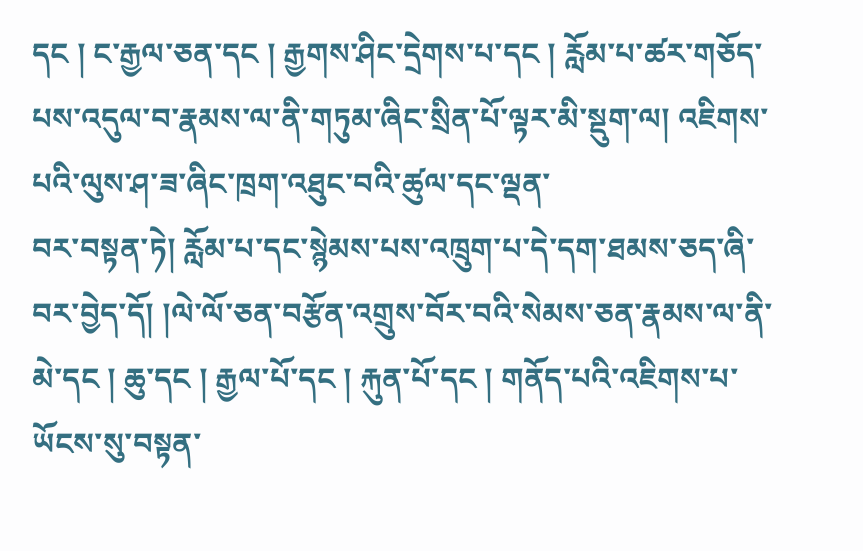དང ། ང་རྒྱལ་ཅན་དང ། རྒྱགས་ཤིང་དྲེགས་པ་དང ། རློམ་པ་ཚར་གཅོད་པས་འདུལ་བ་རྣམས་ལ་ནི་གཏུམ་ཞིང་སྲིན་པོ་ལྟར་མི་སྡུག་ལ། འཇིགས་པའི་ལུས་ཤ་ཟ་ཞིང་ཁྲག་འཐུང་བའི་ཚུལ་དང་ལྡན་
བར་བསྟན་ཏེ། རློམ་པ་དང་སྙེམས་པས་འཁྲུག་པ་དེ་དག་ཐམས་ཅད་ཞི་བར་བྱེད་དོ། །ལེ་ལོ་ཅན་བརྩོན་འགྲུས་བོར་བའི་སེམས་ཅན་རྣམས་ལ་ནི་མེ་དང ། ཆུ་དང ། རྒྱལ་པོ་དང ། རྐུན་པོ་དང ། གནོད་པའི་འཇིགས་པ་ཡོངས་སུ་བསྟན་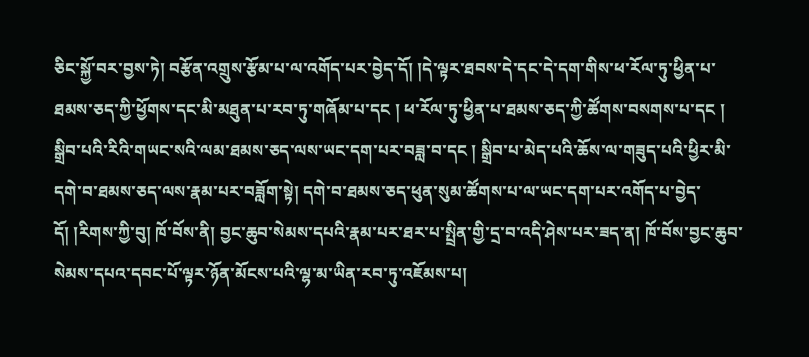ཅིང་སྐྱོ་བར་བྱས་ཏེ། བརྩོན་འགྲུས་རྩོམ་པ་ལ་འགོད་པར་བྱེད་དོ། །དེ་ལྟར་ཐབས་དེ་དང་དེ་དག་གིས་ཕ་རོལ་ཏུ་ཕྱིན་པ་ཐམས་ཅད་ཀྱི་ཕྱོགས་དང་མི་མཐུན་པ་རབ་ཏུ་གཞོམ་པ་དང ། ཕ་རོལ་ཏུ་ཕྱིན་པ་ཐམས་ཅད་ཀྱི་ཚོགས་བསགས་པ་དང ། སྒྲིབ་པའི་རིའི་གཡང་སའི་ལམ་ཐམས་ཅད་ལས་ཡང་དག་པར་བཟླ་བ་དང ། སྒྲིབ་པ་མེད་པའི་ཆོས་ལ་གཟུད་པའི་ཕྱིར་མི་དགེ་བ་ཐམས་ཅད་ལས་རྣམ་པར་བཟློག་སྟེ། དགེ་བ་ཐམས་ཅད་ཕུན་སུམ་ཚོགས་པ་ལ་ཡང་དག་པར་འགོད་པ་བྱེད་དོ། །རིགས་ཀྱི་བུ། ཁོ་བོས་ནི། བྱང་ཆུབ་སེམས་དཔའི་རྣམ་པར་ཐར་པ་སྤྲིན་གྱི་དྲ་བ་འདི་ཤེས་པར་ཟད་ན། ཁོ་བོས་བྱང་ཆུབ་སེམས་དཔའ་དབང་པོ་ལྟར་ཉོན་མོངས་པའི་ལྷ་མ་ཡིན་རབ་ཏུ་འཇོམས་པ།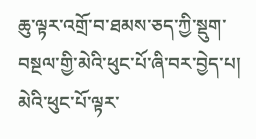ཆུ་ལྟར་འགྲོ་བ་ཐམས་ཅད་ཀྱི་སྡུག་བསྔལ་གྱི་མེའི་ཕུང་པོ་ཞི་བར་བྱེད་པ། མེའི་ཕུང་པོ་ལྟར་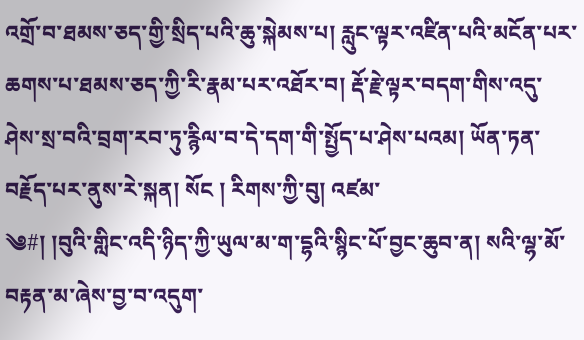འགྲོ་བ་ཐམས་ཅད་གྱི་སྲིད་པའི་ཆུ་སྐེམས་པ། རླུང་ལྟར་འཛིན་པའི་མངོན་པར་ཆགས་པ་ཐམས་ཅད་ཀྱི་རི་རྣམ་པར་འཐོར་བ། རྡོ་རྗེ་ལྟར་བདག་གིས་འདུ་ཤེས་སྲ་བའི་བྲག་རབ་ཏུ་རྙིལ་བ་དེ་དག་གི་སྤྱོད་པ་ཤེས་པའམ། ཡོན་ཏན་བརྗོད་པར་ནུས་རེ་སྐན། སོང ། རིགས་ཀྱི་བུ། འཛམ་
༄#། །བུའི་གླིང་འདི་ཉིད་ཀྱི་ཡུལ་མ་ག་དྷའི་སྙིང་པོ་བྱང་ཆུབ་ན། སའི་ལྷ་མོ་བརྟན་མ་ཞེས་བྱ་བ་འདུག་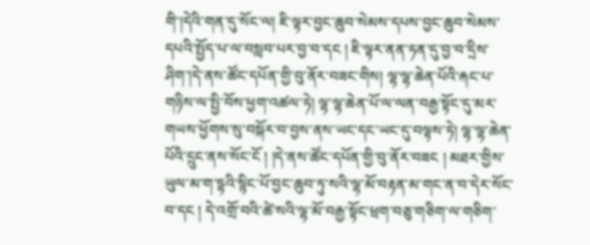གི་།དེའི་གན་དུ་སོང་ལ། ཇི་ལྟར་བྱང་ཆུབ་སེམས་དཔས་བྱང་ཆུབ་སེམས་དཔའི་སྤྱོད་པ་ལ་བསླབ་པར་བྱ་བ་དང ། ཇི་ལྟར་ནན་ཏན་དུ་བྱ་བ་དྲིས་ཤིག་།དེ་ནས་ཚོང་དཔོན་གྱི་བུ་ནོར་བཟང་གིས། ལྷ་ལྷ་ཆེན་པོའི་རྐང་པ་གཉིས་ལ་སྤྱི་བོས་ཕྱག་འཚལ་ཏེ། ལྷ་ལྷ་ཆེན་པོ་ལ་ལན་བརྒྱ་སྟོང་དུ་མར་གཡས་ཕྱོགས་སུ་བསྐོར་བ་བྱས་ནས་ཡང་དང་ཡང་དུ་བལྟས་ཏེ། ལྷ་ལྷ་ཆེན་པོའི་དྲུང་ནས་སོང་ངོ ། །དེ་ནས་ཚོང་དཔོན་གྱི་བུ་ནོར་བཟང ། མཐར་གྱིས་ཡུལ་མ་ག་དྷའི་སྙིང་པོ་བྱང་ཆུབ་ཏུ་སའི་ལྷ་མོ་བརྟན་མ་གང་ན་བ་དེར་སོང་བ་དང ། དེ་འགྲོ་བའི་ཚེ་སའི་ལྷ་མོ་བརྒྱ་སྟོང་ཕྲག་བཅུ་གཅིག་ལ་གཅིག་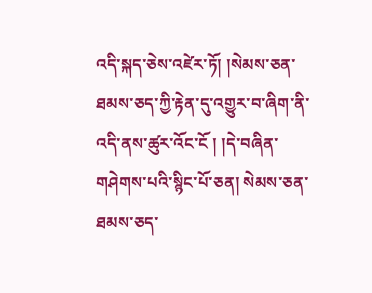འདི་སྐད་ཅེས་འཛེར་ཏོ། །སེམས་ཅན་ཐམས་ཅད་ཀྱི་རྟེན་དུ་འགྱུར་བ་ཞིག་ནི་འདི་ནས་ཚུར་འོང་ངོ ། །དེ་བཞིན་གཤེགས་པའི་སྙིང་པོ་ཅན། སེམས་ཅན་ཐམས་ཅད་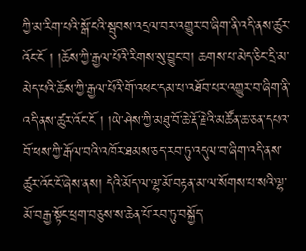ཀྱི་མ་རིག་པའི་སྒོ་ངའི་སྦུབས་འདྲལ་བར་འགྱུར་བ་ཞིག་ནི་འདི་ནས་ཚུར་འོང་ངོ ། །ཆོས་ཀྱི་རྒྱལ་པོའི་རིགས་སུ་བྱུང་བ། ཆགས་པ་མེད་ཅིང་དྲི་མ་མེད་པའི་ཆོས་ཀྱི་རྒྱལ་པོའི་གོ་འཕང་དམ་པ་འཐོབ་པར་འགྱུར་བ་ཞིག་ནི་འདི་ནས་ཚུར་འོང་ངོ ། །ཡེ་ཤེས་ཀྱི་མཐུ་བོ་ཆེ་རྡོ་རྗེའི་མཚོན་ཆ་ཅན་དཔའ་བོ་ཕས་ཀྱི་རྒོལ་བའི་འཁོར་ཐམས་ཅད་རབ་ཏུ་འདུལ་བ་ཞིག་འདི་ནས་
ཚུར་འོང་ངོ་ཞེས་ནས། དེའི་མོད་ལ་ལྷ་མོ་བརྟན་མ་ལ་སོགས་པ་སའི་ལྷ་མོ་བརྒྱ་སྟོང་ཕྲག་བཅུས་ས་ཆེན་པོ་རབ་ཏུ་བསྐྱོད་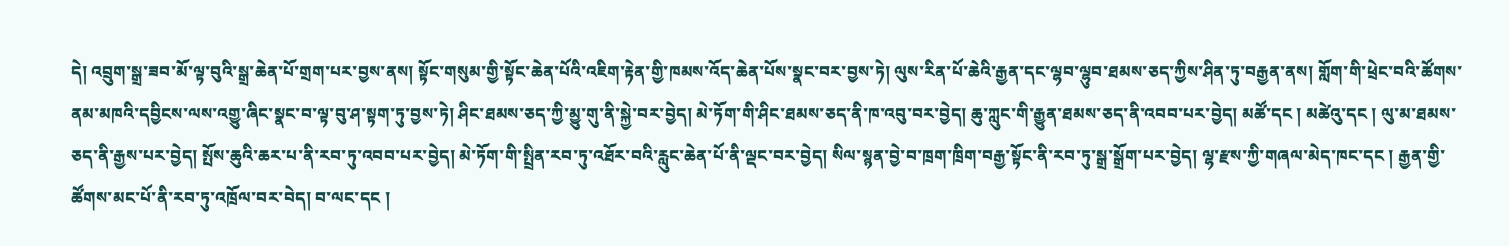དེ། འབྲུག་སྒྲ་ཟབ་མོ་ལྟ་བུའི་སྒྲ་ཆེན་པོ་གྲག་པར་བྱས་ནས། སྟོང་གསུམ་གྱི་སྟོང་ཆེན་པོའི་འཇིག་རྟེན་གྱི་ཁམས་འོད་ཆེན་པོས་སྣང་བར་བྱས་ཏེ། ལུས་རིན་པོ་ཆེའི་རྒྱན་དང་ལྷབ་ལྷུབ་ཐམས་ཅད་ཀྱིས་ཤིན་ཏུ་བརྒྱན་ནས། གློག་གི་ཕྲེང་བའི་ཚོགས་ནམ་མཁའི་དབྱིངས་ལས་འགྱུ་ཞིང་སྣང་བ་ལྟ་བུ་ཤ་སྟག་ཏུ་བྱས་ཏེ། ཤིང་ཐམས་ཅད་ཀྱི་མྱུ་གུ་ནི་སྐྱེ་བར་བྱེད། མེ་ཏོག་གི་ཤིང་ཐམས་ཅད་ནི་ཁ་འབུ་བར་བྱེད། ཆུ་ཀླུང་གི་རྒྱུན་ཐམས་ཅད་ནི་འབབ་པར་བྱེད། མཚོ་དང ། མཚེའུ་དང ། ལུ་མ་ཐམས་ཅད་ནི་རྒྱས་པར་བྱེད། སྤོས་ཆུའི་ཆར་པ་ནི་རབ་ཏུ་འབབ་པར་བྱེད། མེ་ཏོག་གི་སྤྲིན་རབ་ཏུ་འཐོར་བའི་རླུང་ཆེན་པོ་ནི་ལྡང་བར་བྱེད། སིལ་སྙན་བྱེ་བ་ཁྲག་ཁྲིག་བརྒྱ་སྟོང་ནི་རབ་ཏུ་སྒྲ་སྒྲོག་པར་བྱེད། ལྷ་རྫས་ཀྱི་གཞལ་མེད་ཁང་དང ། རྒྱན་གྱི་ཚོགས་མང་པོ་ནི་རབ་ཏུ་འཁྲོལ་བར་བེད། བ་ལང་དང །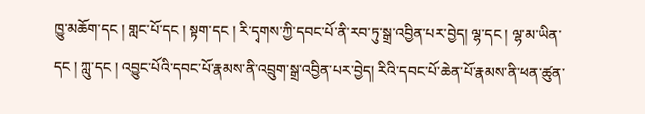ཁྱུ་མཆོག་དང ། གླང་པོ་དང ། སྟག་དང ། རི་དྭགས་ཀྱི་དབང་པོ་ནི་རབ་ཏུ་སྒྲ་འབྱིན་པར་བྱེད། ལྷ་དང ། ལྷ་མ་ཡིན་དང ། ཀླུ་དང ། འབྱུང་པོའི་དབང་པོ་རྣམས་ནི་འབྲུག་སྒྲ་འབྱིན་པར་བྱེད། རིའི་དབང་པོ་ཆེན་པོ་རྣམས་ནི་ཕན་ཚུན་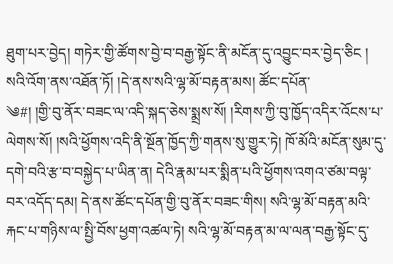ཐུག་པར་བྱེད། གཏེར་གྱི་ཚོགས་བྱེ་བ་བརྒྱ་སྟོང་ནི་མངོན་དུ་འབྱུང་བར་བྱེད་ཅིང ། སའི་འོག་ནས་འཐོན་ཏོ། །དེ་ནས་སའི་ལྷ་མོ་བརྟན་མས། ཚོང་དཔོན་
༄#། །གྱི་བུ་ནོར་བཟང་ལ་འདི་སྐད་ཅེས་སྨྲས་སོ། །རིགས་ཀྱི་བུ་ཁྱོད་འདིར་འོངས་པ་ལེགས་སོ། །སའི་ཕྱོགས་འདི་ནི་སྔོན་ཁྱོད་ཀྱི་གནས་སུ་གྱུར་ཏེ། ཁོ་མོའི་མངོན་སུམ་དུ་དགེ་བའི་རྩ་བ་བསྐྱེད་པ་ཡིན་ན། དེའི་རྣམ་པར་སྨིན་པའི་ཕྱོགས་འགའ་ཙམ་བལྟ་བར་འདོད་དམ། དེ་ནས་ཚོང་དཔོན་གྱི་བུ་ནོར་བཟང་གིས། སའི་ལྷ་མོ་བརྟན་མའི་རྐང་པ་གཉིས་ལ་སྤྱི་བོས་ཕྱག་འཚལ་ཏེ། སའི་ལྷ་མོ་བརྟན་མ་ལ་ལན་བརྒྱ་སྟོང་དུ་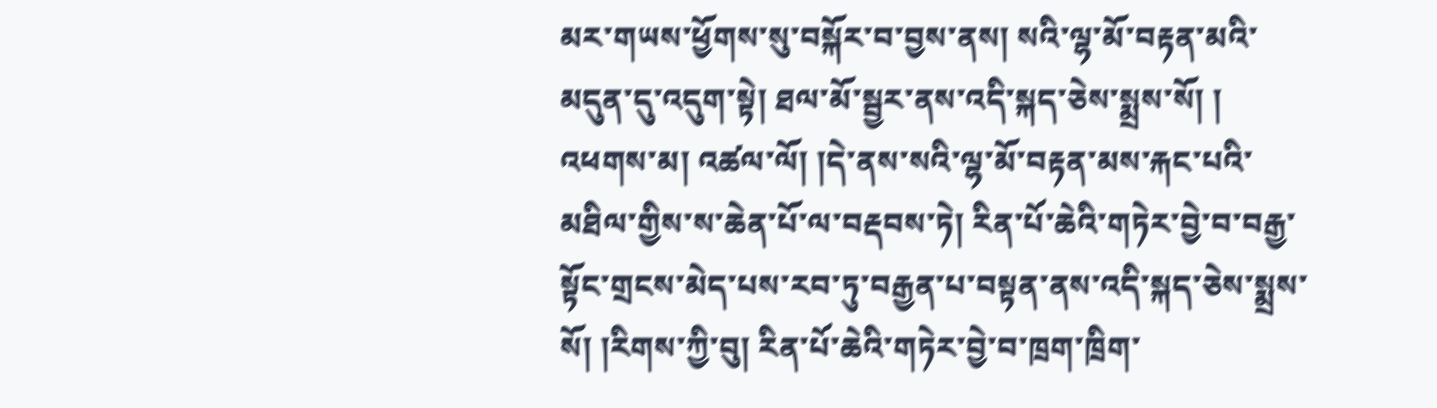མར་གཡས་ཕྱོགས་སུ་བསྐོར་བ་བྱས་ནས། སའི་ལྷ་མོ་བརྟན་མའི་མདུན་དུ་འདུག་སྟེ། ཐལ་མོ་སྦྱར་ནས་འདི་སྐད་ཅེས་སྨྲས་སོ། ། འཕགས་མ། འཚལ་ལོ། །དེ་ནས་སའི་ལྷ་མོ་བརྟན་མས་རྐང་པའི་མཐིལ་གྱིས་ས་ཆེན་པོ་ལ་བརྡབས་ཏེ། རིན་པོ་ཆེའི་གཏེར་བྱེ་བ་བརྒྱ་སྟོང་གྲངས་མེད་པས་རབ་ཏུ་བརྒྱན་པ་བསྟན་ནས་འདི་སྐད་ཅེས་སྨྲས་སོ། །རིགས་ཀྱི་བུ། རིན་པོ་ཆེའི་གཏེར་བྱེ་བ་ཁྲག་ཁྲིག་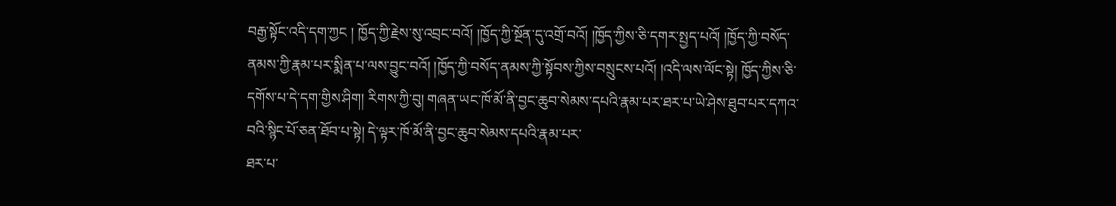བརྒྱ་སྟོང་འདི་དག་ཀྱང ། ཁྱོད་ཀྱི་རྗེས་སུ་འབྲང་བའོ། །ཁྱོད་ཀྱི་སྔོན་དུ་འགྲོ་བའོ། །ཁྱོད་ཀྱིས་ཅི་དགར་སྤྱད་པའོ། །ཁྱོད་ཀྱི་བསོད་ནམས་ཀྱི་རྣམ་པར་སྨིན་པ་ལས་བྱུང་བའོ། །ཁྱོད་ཀྱི་བསོད་ནམས་ཀྱི་སྟོབས་ཀྱིས་བསྲུངས་པའོ། །འདི་ལས་ལོང་སྟེ། ཁྱོད་ཀྱིས་ཅི་དགོས་པ་དེ་དག་གྱིས་ཤིག། རིགས་ཀྱི་བུ། གཞན་ཡང་ཁོ་མོ་ནི་བྱང་ཆུབ་སེམས་དཔའི་རྣམ་པར་ཐར་པ་ཡེ་ཤེས་ཐུབ་པར་དཀའ་བའི་སྙིང་པོ་ཅན་ཐོབ་པ་སྟེ། དེ་ལྟར་ཁོ་མོ་ནི་བྱང་ཆུབ་སེམས་དཔའི་རྣམ་པར་
ཐར་པ་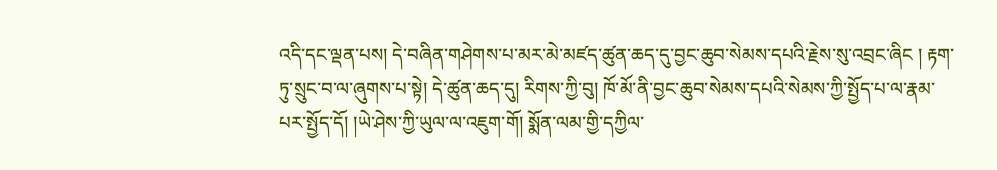འདི་དང་ལྡན་པས། དེ་བཞིན་གཤེགས་པ་མར་མེ་མཛད་ཚུན་ཆད་དུ་བྱང་ཆུབ་སེམས་དཔའི་རྗེས་སུ་འབྲང་ཞིང ། རྟག་ཏུ་སྲུང་བ་ལ་ཞུགས་པ་སྟེ། དེ་ཚུན་ཆད་དུ། རིགས་ཀྱི་བུ། ཁོ་མོ་ནི་བྱང་ཆུབ་སེམས་དཔའི་སེམས་ཀྱི་སྤྱོད་པ་ལ་རྣམ་པར་སྤྱོད་དོ། །ཡེ་ཤེས་ཀྱི་ཡུལ་ལ་འཇུག་གོ། སྨོན་ལམ་གྱི་དཀྱིལ་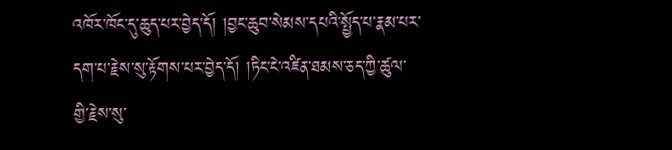འཁོར་ཁོང་དུ་ཆུད་པར་བྱེད་དོ། །བྱང་ཆུབ་སེམས་དཔའི་སྤྱོད་པ་རྣམ་པར་དག་པ་རྗེས་སུ་རྟོགས་པར་བྱེད་དོ། །ཏིང་ངེ་འཛིན་ཐམས་ཅད་ཀྱི་ཚུལ་གྱི་རྗེས་སུ་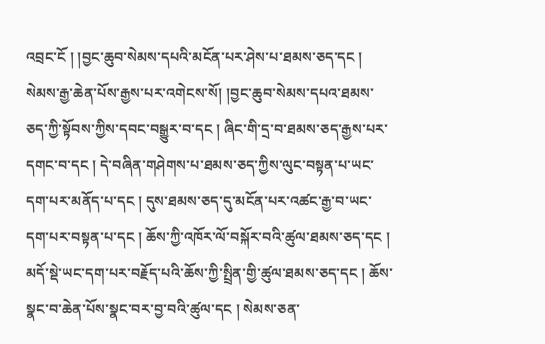འབྲང་ངོ ། །བྱང་ཆུབ་སེམས་དཔའི་མངོན་པར་ཤེས་པ་ཐམས་ཅད་དང ། སེམས་རྒྱ་ཆེན་པོས་རྒྱས་པར་འགེངས་སོ། །བྱང་ཆུབ་སེམས་དཔའ་ཐམས་ཅད་ཀྱི་སྟོབས་ཀྱིས་དབང་བསྒྱུར་བ་དང ། ཞིང་གི་དྲ་བ་ཐམས་ཅད་རྒྱས་པར་དགང་བ་དང ། དེ་བཞིན་གཤེགས་པ་ཐམས་ཅད་ཀྱིས་ལུང་བསྟན་པ་ཡང་དག་པར་མནོད་པ་དང ། དུས་ཐམས་ཅད་དུ་མངོན་པར་འཚང་རྒྱ་བ་ཡང་དག་པར་བསྟན་པ་དང ། ཆོས་ཀྱི་འཁོར་ལོ་བསྐོར་བའི་ཚུལ་ཐམས་ཅད་དང ། མདོ་སྡེ་ཡང་དག་པར་བརྗོད་པའི་ཆོས་ཀྱི་སྤྲིན་གྱི་ཚུལ་ཐམས་ཅད་དང ། ཆོས་སྣང་བ་ཆེན་པོས་སྣང་བར་བྱ་བའི་ཚུལ་དང ། སེམས་ཅན་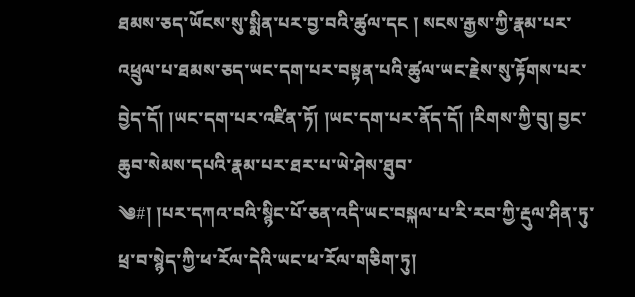ཐམས་ཅད་ཡོངས་སུ་སྨིན་པར་བྱ་བའི་ཚུལ་དང ། སངས་རྒྱས་ཀྱི་རྣམ་པར་འཕྲུལ་པ་ཐམས་ཅད་ཡང་དག་པར་བསྟན་པའི་ཚུལ་ཡང་རྗེས་སུ་རྟོགས་པར་བྱེད་དོ། །ཡང་དག་པར་འཛིན་ཏོ། །ཡང་དག་པར་ནོད་དོ། །རིགས་ཀྱི་བུ། བྱང་ཆུབ་སེམས་དཔའི་རྣམ་པར་ཐར་པ་ཡེ་ཤེས་ཐུབ་
༄#། །པར་དཀའ་བའི་སྙིང་པོ་ཅན་འདི་ཡང་བསྐལ་པ་རི་རབ་ཀྱི་རྡུལ་ཤིན་ཏུ་ཕྲ་བ་སྙེད་ཀྱི་ཕ་རོལ་དེའི་ཡང་ཕ་རོལ་གཅིག་ཏུ།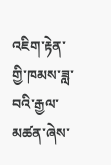འཇིག་རྟེན་གྱི་ཁམས་ཟླ་བའི་རྒྱལ་མཚན་ཞེས་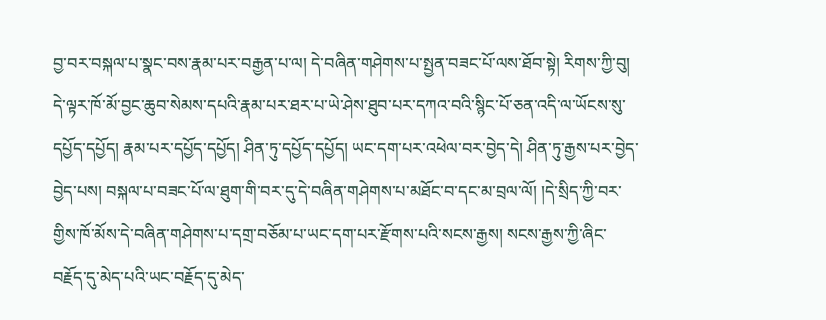བྱ་བར་བསྐལ་པ་སྣང་བས་རྣམ་པར་བརྒྱན་པ་ལ། དེ་བཞིན་གཤེགས་པ་སྤྱན་བཟང་པོ་ལས་ཐོབ་སྟེ། རིགས་ཀྱི་བུ། དེ་ལྟར་ཁོ་མོ་བྱང་ཆུབ་སེམས་དཔའི་རྣམ་པར་ཐར་པ་ཡེ་ཤེས་ཐུབ་པར་དཀའ་བའི་སྙིང་པོ་ཅན་འདི་ལ་ཡོངས་སུ་དཔྱོད་དཔྱོད། རྣམ་པར་དཔྱོད་དཔྱོད། ཤིན་ཏུ་དཔྱོད་དཔྱོད། ཡང་དག་པར་འཕེལ་བར་བྱེད་དེ། ཤིན་ཏུ་རྒྱས་པར་བྱེད་བྱེད་པས། བསྐལ་པ་བཟང་པོ་ལ་ཐུག་གི་བར་དུ་དེ་བཞིན་གཤེགས་པ་མཐོང་བ་དང་མ་བྲལ་ལོ། །དེ་སྲིད་ཀྱི་བར་གྱིས་ཁོ་མོས་དེ་བཞིན་གཤེགས་པ་དགྲ་བཅོམ་པ་ཡང་དག་པར་རྫོགས་པའི་སངས་རྒྱས། སངས་རྒྱས་ཀྱི་ཞིང་བརྗོད་དུ་མེད་པའི་ཡང་བརྗོད་དུ་མེད་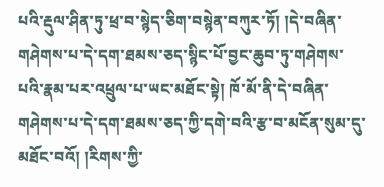པའི་རྡུལ་ཤིན་ཏུ་ཕྲ་བ་སྙེད་ཅིག་བསྙེན་བཀུར་ཏོ། །དེ་བཞིན་གཤེགས་པ་དེ་དག་ཐམས་ཅད་སྙིང་པོ་བྱང་ཆུབ་ཏུ་གཤེགས་པའི་རྣམ་པར་འཕྲུལ་པ་ཡང་མཐོང་སྟེ། ཁོ་མོ་ནི་དེ་བཞིན་གཤེགས་པ་དེ་དག་ཐམས་ཅད་ཀྱི་དགེ་བའི་རྩ་བ་མངོན་སུམ་དུ་མཐོང་བའོ། །རིགས་ཀྱི་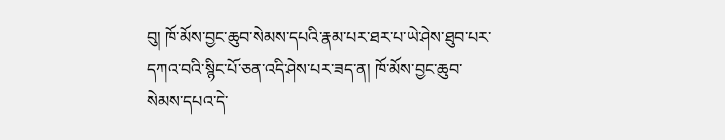བུ། ཁོ་མོས་བྱང་ཆུབ་སེམས་དཔའི་རྣམ་པར་ཐར་པ་ཡེ་ཤེས་ཐུབ་པར་དཀའ་བའི་སྙིང་པོ་ཅན་འདི་ཤེས་པར་ཟད་ན། ཁོ་མོས་བྱང་ཆུབ་སེམས་དཔའ་དེ་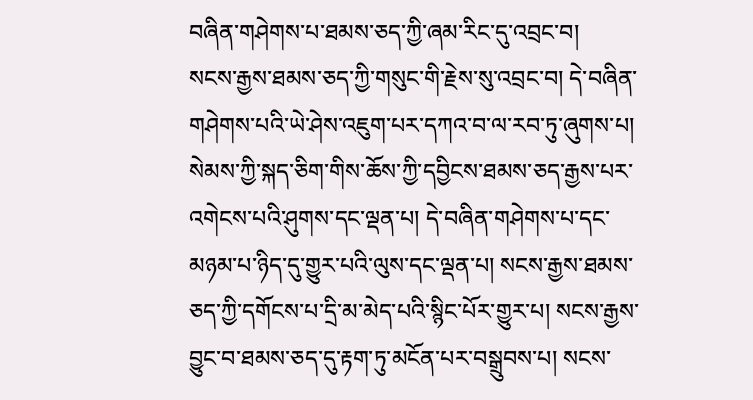བཞིན་གཤེགས་པ་ཐམས་ཅད་ཀྱི་ཞམ་རིང་དུ་འབྲང་བ།
སངས་རྒྱས་ཐམས་ཅད་ཀྱི་གསུང་གི་རྗེས་སུ་འབྲང་བ། དེ་བཞིན་གཤེགས་པའི་ཡེ་ཤེས་འཇུག་པར་དཀའ་བ་ལ་རབ་ཏུ་ཞུགས་པ། སེམས་ཀྱི་སྐད་ཅིག་གིས་ཆོས་ཀྱི་དབྱིངས་ཐམས་ཅད་རྒྱས་པར་འགེངས་པའི་ཤུགས་དང་ལྡན་པ། དེ་བཞིན་གཤེགས་པ་དང་མཉམ་པ་ཉིད་དུ་གྱུར་པའི་ལུས་དང་ལྡན་པ། སངས་རྒྱས་ཐམས་ཅད་ཀྱི་དགོངས་པ་དྲི་མ་མེད་པའི་སྙིང་པོར་གྱུར་པ། སངས་རྒྱས་བྱུང་བ་ཐམས་ཅད་དུ་རྟག་ཏུ་མངོན་པར་བསྒྲུབས་པ། སངས་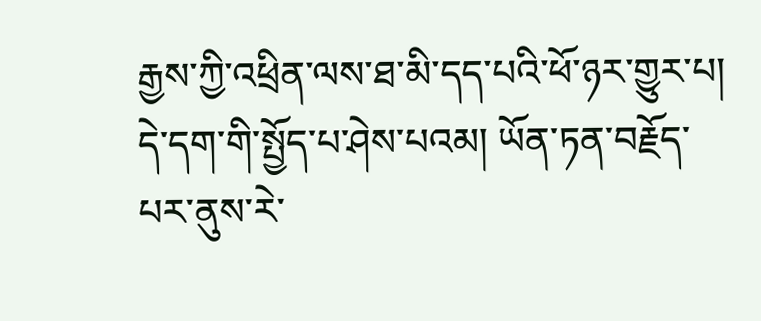རྒྱས་ཀྱི་འཕྲིན་ལས་ཐ་མི་དད་པའི་ཕོ་ཉར་གྱུར་པ། དེ་དག་གི་སྤྱོད་པ་ཤེས་པའམ། ཡོན་ཏན་བརྗོད་པར་ནུས་རེ་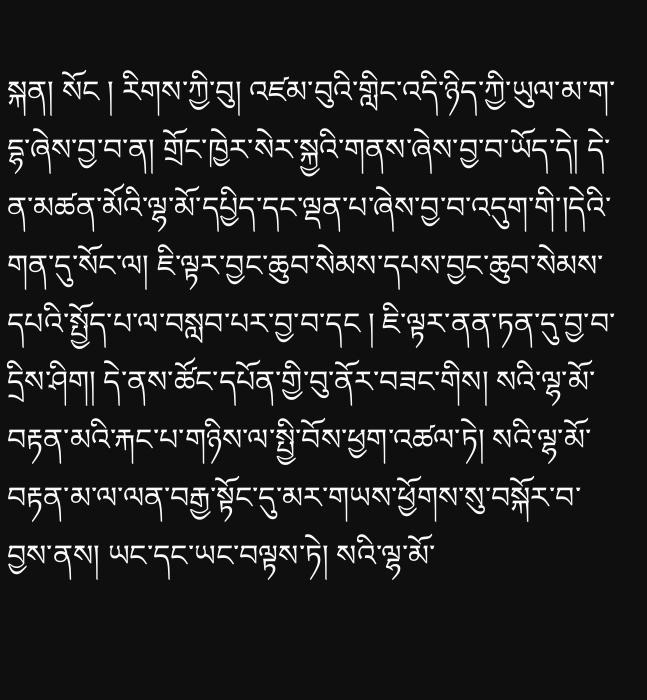སྐན། སོང ། རིགས་ཀྱི་བུ། འཛམ་བུའི་གླིང་འདི་ཉིད་ཀྱི་ཡུལ་མ་ག་དྷ་ཞེས་བྱ་བ་ན། གྲོང་ཁྱེར་སེར་སྐྱའི་གནས་ཞེས་བྱ་བ་ཡོད་དེ། དེ་ན་མཚན་མོའི་ལྷ་མོ་དཔྱིད་དང་ལྡན་པ་ཞེས་བྱ་བ་འདུག་གི་།དེའི་གན་དུ་སོང་ལ། ཇི་ལྟར་བྱང་ཆུབ་སེམས་དཔས་བྱང་ཆུབ་སེམས་དཔའི་སྤྱོད་པ་ལ་བསླབ་པར་བྱ་བ་དང ། ཇི་ལྟར་ནན་ཏན་དུ་བྱ་བ་དྲིས་ཤིག། དེ་ནས་ཚོང་དཔོན་གྱི་བུ་ནོར་བཟང་གིས། སའི་ལྷ་མོ་བརྟན་མའི་རྐང་པ་གཉིས་ལ་སྤྱི་བོས་ཕྱག་འཚལ་ཏེ། སའི་ལྷ་མོ་བརྟན་མ་ལ་ལན་བརྒྱ་སྟོང་དུ་མར་གཡས་ཕྱོགས་སུ་བསྐོར་བ་བྱས་ནས། ཡང་དང་ཡང་བལྟས་ཏེ། སའི་ལྷ་མོ་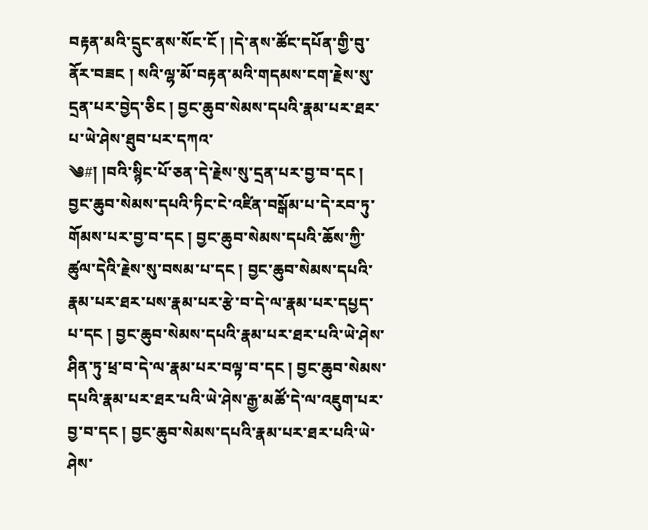བརྟན་མའི་དྲུང་ནས་སོང་ངོ ། །དེ་ནས་ཚོང་དཔོན་གྱི་བུ་ནོར་བཟང ། སའི་ལྷ་མོ་བརྟན་མའི་གདམས་ངག་རྗེས་སུ་དྲན་པར་བྱེད་ཅིང ། བྱང་ཆུབ་སེམས་དཔའི་རྣམ་པར་ཐར་པ་ཡེ་ཤེས་ཐུབ་པར་དཀའ་
༄#། །བའི་སྙིང་པོ་ཅན་དེ་རྗེས་སུ་དྲན་པར་བྱ་བ་དང ། བྱང་ཆུབ་སེམས་དཔའི་ཏིང་ངེ་འཛིན་བསྒོམ་པ་དེ་རབ་ཏུ་གོམས་པར་བྱ་བ་དང ། བྱང་ཆུབ་སེམས་དཔའི་ཆོས་ཀྱི་ཚུལ་དེའི་རྗེས་སུ་བསམ་པ་དང ། བྱང་ཆུབ་སེམས་དཔའི་རྣམ་པར་ཐར་པས་རྣམ་པར་རྩེ་བ་དེ་ལ་རྣམ་པར་དཔྱད་པ་དང ། བྱང་ཆུབ་སེམས་དཔའི་རྣམ་པར་ཐར་པའི་ཡེ་ཤེས་ཤིན་ཏུ་ཕྲ་བ་དེ་ལ་རྣམ་པར་བལྟ་བ་དང ། བྱང་ཆུབ་སེམས་དཔའི་རྣམ་པར་ཐར་པའི་ཡེ་ཤེས་རྒྱ་མཚོ་དེ་ལ་འཇུག་པར་བྱ་བ་དང ། བྱང་ཆུབ་སེམས་དཔའི་རྣམ་པར་ཐར་པའི་ཡེ་ཤེས་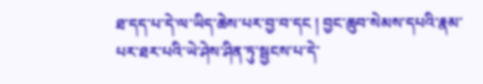ཐ་དད་པ་དེ་ལ་ཡིད་ཆེས་པར་བྱ་བ་དང ། བྱང་ཆུབ་སེམས་དཔའི་རྣམ་པར་ཐར་པའི་ཡེ་ཤེས་ཤིན་ཏུ་སྦྱངས་པ་དེ་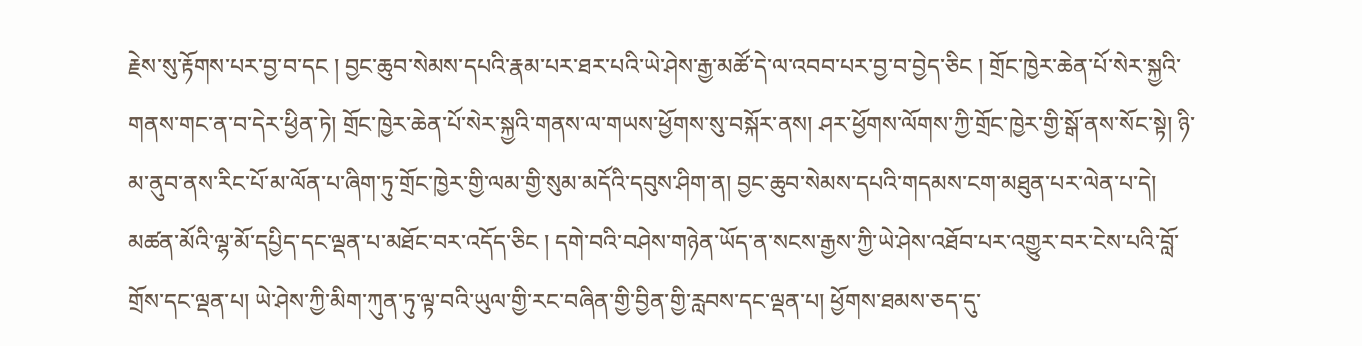རྗེས་སུ་རྟོགས་པར་བྱ་བ་དང ། བྱང་ཆུབ་སེམས་དཔའི་རྣམ་པར་ཐར་པའི་ཡེ་ཤེས་རྒྱ་མཚོ་དེ་ལ་འབབ་པར་བྱ་བ་བྱེད་ཅིང ། གྲོང་ཁྱེར་ཆེན་པོ་སེར་སྐྱའི་གནས་གང་ན་བ་དེར་ཕྱིན་ཏེ། གྲོང་ཁྱེར་ཆེན་པོ་སེར་སྐྱའི་གནས་ལ་གཡས་ཕྱོགས་སུ་བསྐོར་ནས། ཤར་ཕྱོགས་ལོགས་ཀྱི་གྲོང་ཁྱེར་གྱི་སྒོ་ནས་སོང་སྟེ། ཉི་མ་ནུབ་ནས་རིང་པོ་མ་ལོན་པ་ཞིག་ཏུ་གྲོང་ཁྱེར་གྱི་ལམ་གྱི་སུམ་མདོའི་དབུས་ཤིག་ན། བྱང་ཆུབ་སེམས་དཔའི་གདམས་ངག་མཐུན་པར་ལེན་པ་དེ། མཚན་མོའི་ལྷ་མོ་དཔྱིད་དང་ལྡན་པ་མཐོང་བར་འདོད་ཅིང ། དགེ་བའི་བཤེས་གཉེན་ཡོད་ན་སངས་རྒྱས་ཀྱི་ཡེ་ཤེས་འཐོབ་པར་འགྱུར་བར་ངེས་པའི་བློ་
གྲོས་དང་ལྡན་པ། ཡེ་ཤེས་ཀྱི་མིག་ཀུན་ཏུ་ལྟ་བའི་ཡུལ་གྱི་རང་བཞིན་གྱི་བྱིན་གྱི་རླབས་དང་ལྡན་པ། ཕྱོགས་ཐམས་ཅད་དུ་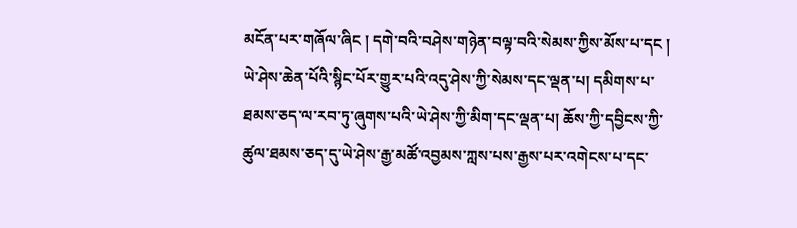མངོན་པར་གཞོལ་ཞིང ། དགེ་བའི་བཤེས་གཉེན་བལྟ་བའི་སེམས་ཀྱིས་མོས་པ་དང ། ཡེ་ཤེས་ཆེན་པོའི་སྙིང་པོར་གྱུར་པའི་འདུ་ཤེས་ཀྱི་སེམས་དང་ལྡན་པ། དམིགས་པ་ཐམས་ཅད་ལ་རབ་ཏུ་ཞུགས་པའི་ཡེ་ཤེས་ཀྱི་མིག་དང་ལྡན་པ། ཆོས་ཀྱི་དབྱིངས་ཀྱི་ཚུལ་ཐམས་ཅད་དུ་ཡེ་ཤེས་རྒྱ་མཚོ་འབྱམས་ཀླས་པས་རྒྱས་པར་འགེངས་པ་དང་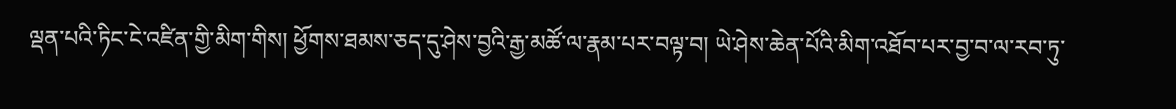ལྡན་པའི་ཏིང་ངེ་འཛིན་གྱི་མིག་གིས། ཕྱོགས་ཐམས་ཅད་དུ་ཤེས་བྱའི་རྒྱ་མཚོ་ལ་རྣམ་པར་བལྟ་བ། ཡེ་ཤེས་ཆེན་པོའི་མིག་འཐོབ་པར་བྱ་བ་ལ་རབ་ཏུ་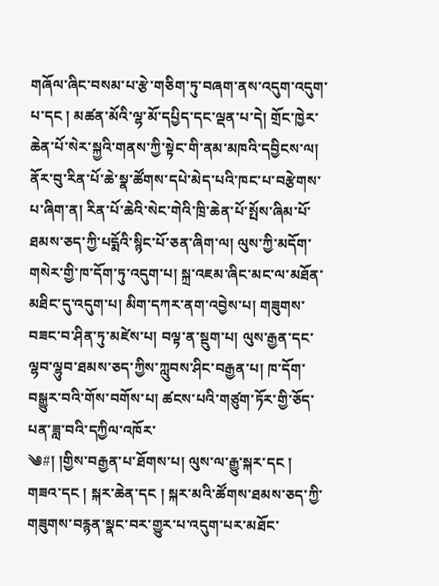གཞོལ་ཞིང་བསམ་པ་རྩེ་གཅིག་ཏུ་བཞག་ནས་འདུག་འདུག་པ་དང ། མཚན་མོའི་ལྷ་མོ་དཔྱིད་དང་ལྡན་པ་དེ། གྲོང་ཁྱེར་ཆེན་པོ་སེར་སྐྱའི་གནས་ཀྱི་སྟེང་གི་ནམ་མཁའི་དབྱིངས་ལ། ནོར་བུ་རིན་པོ་ཆེ་སྣ་ཚོགས་དཔེ་མེད་པའི་ཁང་པ་བརྩེགས་པ་ཞིག་ན། རིན་པོ་ཆེའི་སེང་གེའི་ཁྲི་ཆེན་པོ་སྤོས་ཞིམ་པོ་ཐམས་ཅད་ཀྱི་པདྨོའི་སྙིང་པོ་ཅན་ཞིག་ལ། ལུས་ཀྱི་མདོག་གསེར་གྱི་ཁ་དོག་ཏུ་འདུག་པ། སྐྲ་འཇམ་ཞིང་མང་ལ་མཐོན་མཐིང་དུ་འདུག་པ། མིག་དཀར་ནག་འབྱེས་པ། གཟུགས་བཟང་བ་ཤིན་ཏུ་མཛེས་པ། བལྟ་ན་སྡུག་པ། ལུས་རྒྱན་དང་ལྷབ་ལྷུབ་ཐམས་ཅད་ཀྱིས་ཀླུབས་ཤིང་བརྒྱན་པ། ཁ་དོག་བསྒྱུར་བའི་གོས་བགོས་པ། ཚངས་པའི་གཙུག་ཏོར་གྱི་ཅོད་པན་ཟླ་བའི་དཀྱིལ་འཁོར་
༄#། །གྱིས་བརྒྱན་པ་ཐོགས་པ། ལུས་ལ་རྒྱུ་སྐར་དང ། གཟའ་དང ། སྐར་ཆེན་དང ། སྐར་མའི་ཚོགས་ཐམས་ཅད་ཀྱི་གཟུགས་བརྙན་སྣང་བར་གྱུར་པ་འདུག་པར་མཐོང་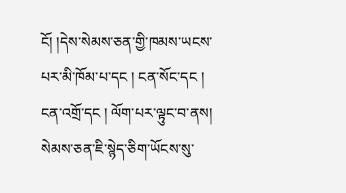ངོ། །དེས་སེམས་ཅན་གྱི་ཁམས་ཡངས་པར་མི་ཁོམ་པ་དང ། ངན་སོང་དང ། ངན་འགྲོ་དང ། ལོག་པར་ལྟུང་བ་ནས། སེམས་ཅན་ཇི་སྙེད་ཅིག་ཡོངས་སུ་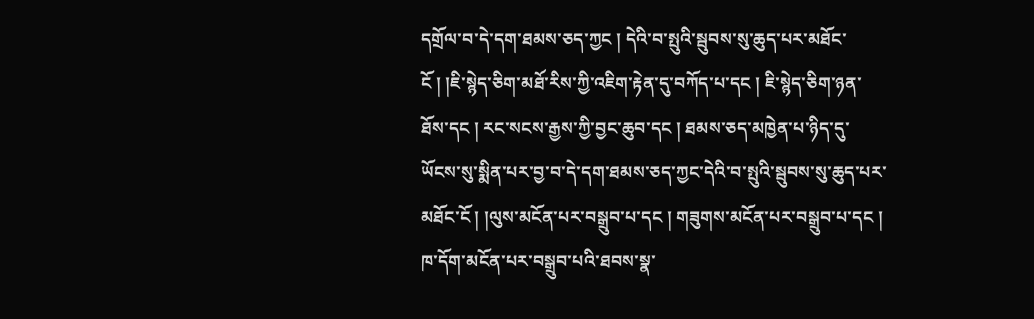དགྲོལ་བ་དེ་དག་ཐམས་ཅད་ཀྱང ། དེའི་བ་སྤུའི་སྦུབས་སུ་ཆུད་པར་མཐོང་ངོ ། །ཇི་སྙེད་ཅིག་མཐོ་རིས་ཀྱི་འཇིག་རྟེན་དུ་བཀོད་པ་དང ། ཇི་སྙེད་ཅིག་ཉན་ཐོས་དང ། རང་སངས་རྒྱས་ཀྱི་བྱང་ཆུབ་དང ། ཐམས་ཅད་མཁྱེན་པ་ཉིད་དུ་ཡོངས་སུ་སྨིན་པར་བྱ་བ་དེ་དག་ཐམས་ཅད་ཀྱང་དེའི་བ་སྤུའི་སྦུབས་སུ་ཆུད་པར་མཐོང་ངོ ། །ལུས་མངོན་པར་བསྒྲུབ་པ་དང ། གཟུགས་མངོན་པར་བསྒྲུབ་པ་དང ། ཁ་དོག་མངོན་པར་བསྒྲུབ་པའི་ཐབས་སྣ་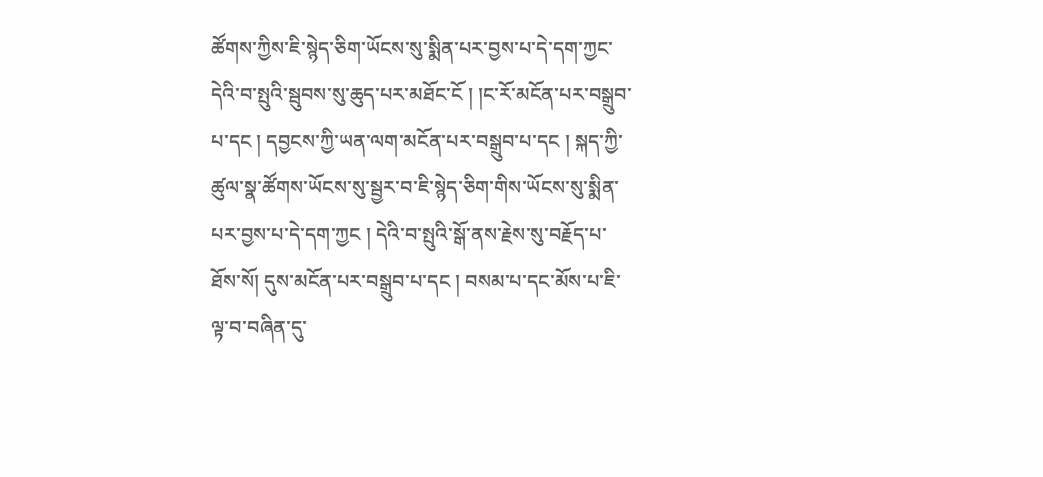ཚོགས་ཀྱིས་ཇི་སྙེད་ཅིག་ཡོངས་སུ་སྨིན་པར་བྱས་པ་དེ་དག་ཀྱང་དེའི་བ་སྤུའི་སྦུབས་སུ་ཆུད་པར་མཐོང་ངོ ། །ང་རོ་མངོན་པར་བསྒྲུབ་པ་དང ། དབྱངས་ཀྱི་ཡན་ལག་མངོན་པར་བསྒྲུབ་པ་དང ། སྐད་ཀྱི་ཚུལ་སྣ་ཚོགས་ཡོངས་སུ་སྦྱར་བ་ཇི་སྙེད་ཅིག་གིས་ཡོངས་སུ་སྨིན་པར་བྱས་པ་དེ་དག་ཀྱང ། དེའི་བ་སྤུའི་སྒོ་ནས་རྗེས་སུ་བརྗོད་པ་ཐོས་སོ། དུས་མངོན་པར་བསྒྲུབ་པ་དང ། བསམ་པ་དང་མོས་པ་ཇི་ལྟ་བ་བཞིན་དུ་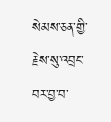སེམས་ཅན་གྱི་རྗེས་སུ་འབྲང་བར་བྱ་བ་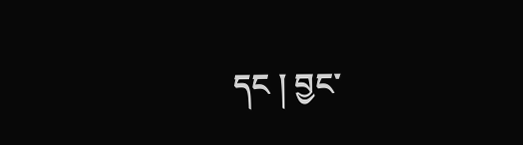དང ། བྱང་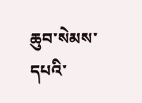ཆུབ་སེམས་དཔའི་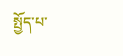སྤྱོད་པ་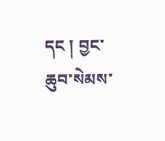དང ། བྱང་ཆུབ་སེམས་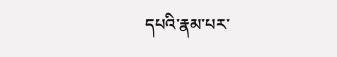དཔའི་རྣམ་པར་